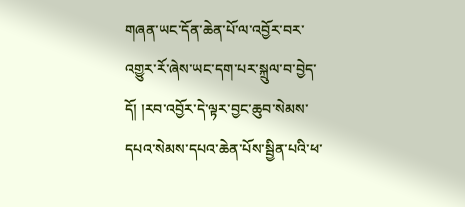གཞན་ཡང་དོན་ཆེན་པོ་ལ་འབྱོར་བར་འགྱུར་རོ་ཞེས་ཡང་དག་པར་སྐྲུལ་བ་བྱེད་དོ། །རབ་འབྱོར་དེ་ལྟར་བྱང་ཆུབ་སེམས་དཔའ་སེམས་དཔའ་ཆེན་པོས་སྦྱིན་པའི་ཕ་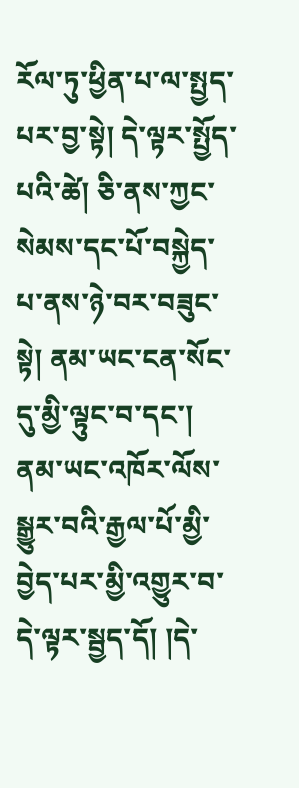རོལ་ཏུ་ཕྱིན་པ་ལ་སྤྱད་པར་བྱ་སྟེ། དེ་ལྟར་སྤྱོད་པའི་ཚེ། ཅི་ནས་ཀྱང་སེམས་དང་པོ་བསྐྱེད་པ་ནས་ཉེ་བར་བཟུང་སྟེ། ནམ་ཡང་ངན་སོང་དུ་མྱི་ལྟུང་བ་དང་། ནམ་ཡང་འཁོར་ལོས་སྒྱུར་བའི་རྒྱལ་པོ་མྱི་བྱེད་པར་མྱི་འགྱུར་བ་དེ་ལྟར་སྦྱད་དོ། །དེ་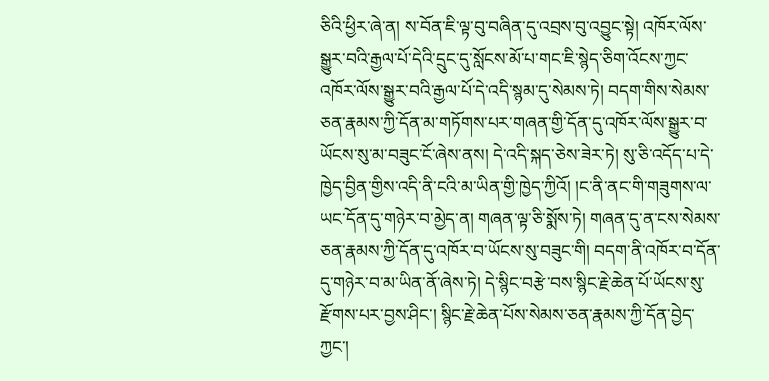ཅིའི་ཕྱིར་ཞེ་ན། ས་བོན་ཇི་ལྟ་བུ་བཞིན་དུ་འབྲས་བུ་འབྱུང་སྟེ། འཁོར་ལོས་སྒྱུར་བའི་རྒྱལ་པོ་དེའི་དྲུང་དུ་སློངས་མོ་པ་གང་ཇི་སྙེད་ཅིག་འོངས་ཀྱང་འཁོར་ལོས་སྒྱུར་བའི་རྒྱལ་པོ་དེ་འདི་སྙམ་དུ་སེམས་ཏེ། བདག་གིས་སེམས་ཅན་རྣམས་ཀྱི་དོན་མ་གཏོགས་པར་གཞན་གྱི་དོན་དུ་འཁོར་ལོས་སྒྱུར་བ་ཡོངས་སུ་མ་བཟུང་ངོ་ཞེས་ནས། དེ་འདི་སྐད་ཅེས་ཟེར་ཏེ། སུ་ཅི་འདོད་པ་དེ་ཁྱེད་བྱིན་གྱིས་འདི་ནི་ངའི་མ་ཡིན་གྱི་ཁྱེད་ཀྱིའོ། །ང་ནི་ནང་གི་གཟུགས་ལ་ཡང་དོན་དུ་གཉེར་བ་མྱེད་ན། གཞན་ལྟ་ཅི་སྨོས་ཏེ། གཞན་དུ་ན་ངས་སེམས་ཅན་རྣམས་ཀྱི་དོན་དུ་འཁོར་བ་ཡོངས་སུ་བཟུང་གི། བདག་ནི་འཁོར་བ་དོན་དུ་གཉེར་བ་མ་ཡིན་ནོ་ཞེས་ཏེ། དེ་སྙིང་བརྩེ་བས་སྙིང་རྗེ་ཆེན་པོ་ཡོངས་སུ་རྫོགས་པར་བྱས་ཤིང་། སྙིང་རྗེ་ཆེན་པོས་སེམས་ཅན་རྣམས་ཀྱི་དོན་བྱེད་ཀྱང་།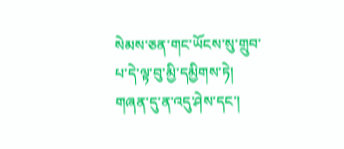སེམས་ཅན་གང་ཡོངས་སུ་གྲུབ་པ་དེ་ལྟ་བུ་མྱི་དམྱིགས་ཏེ། གཞན་དུ་ན་འདུ་ཤེས་དང་།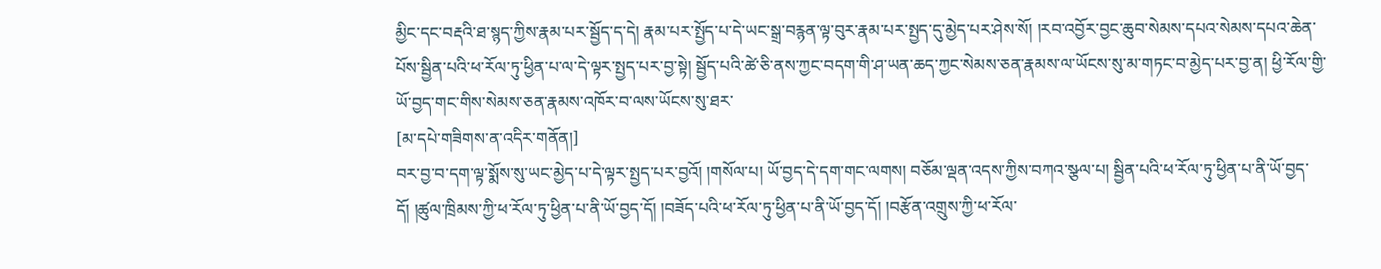མྱིང་དང་བརྡའི་ཐ་སྙད་ཀྱིས་རྣམ་པར་སྦྱོད་ད་དེ། རྣམ་པར་སྤྱོད་པ་དེ་ཡང་སྒྲ་བརྙན་ལྟ་བུར་རྣམ་པར་སྤྱད་དུ་མྱེད་པར་ཤེས་སོ། །རབ་འབྱོར་བྱང་ཆུབ་སེམས་དཔའ་སེམས་དཔའ་ཆེན་པོས་སྦྱིན་པའི་ཕ་རོལ་ཏུ་ཕྱིན་པ་ལ་དེ་ལྟར་སྤྱད་པར་བྱ་སྟེ། སྦྱོད་པའི་ཚེ་ཅི་ནས་ཀྱང་བདག་གི་ཤ་ཡན་ཆད་ཀྱང་སེམས་ཅན་རྣམས་ལ་ཡོངས་སུ་མ་གཏང་བ་མྱེད་པར་བྱ་ན། ཕྱི་རོལ་གྱི་ཡོ་བྱད་གང་གིས་སེམས་ཅན་རྣམས་འཁོར་བ་ལས་ཡོངས་སུ་ཐར་
[མ་དཔེ་གཟིགས་ན་འདིར་གནོན།]
བར་བྱ་བ་དག་ལྟ་སྨོས་སུ་ཡང་མྱེད་པ་དེ་ལྟར་སྤྱད་པར་བྱའོ། །གསོལ་པ། ཡོ་བྱད་དེ་དག་གང་ལགས། བཅོམ་ལྡན་འདས་ཀྱིས་བཀའ་སྩལ་པ། སྦྱིན་པའི་ཕ་རོལ་ཏུ་ཕྱིན་པ་ནི་ཡོ་བྱད་དོ། །ཚུལ་ཁྲིམས་ཀྱི་ཕ་རོལ་ཏུ་ཕྱིན་པ་ནི་ཡོ་བྱད་དོ། །བཟོད་པའི་ཕ་རོལ་ཏུ་ཕྱིན་པ་ནི་ཡོ་བྱད་དོ། །བརྩོན་འགྲུས་ཀྱི་ཕ་རོལ་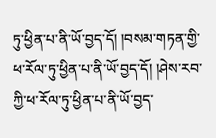ཏུ་ཕྱིན་པ་ནི་ཡོ་བྱད་དོ། །བསམ་གཏན་གྱི་ཕ་རོལ་ཏུ་ཕྱིན་པ་ནི་ཡོ་བྱད་དོ། །ཤེས་རབ་ཀྱི་ཕ་རོལ་ཏུ་ཕྱིན་པ་ནི་ཡོ་བྱད་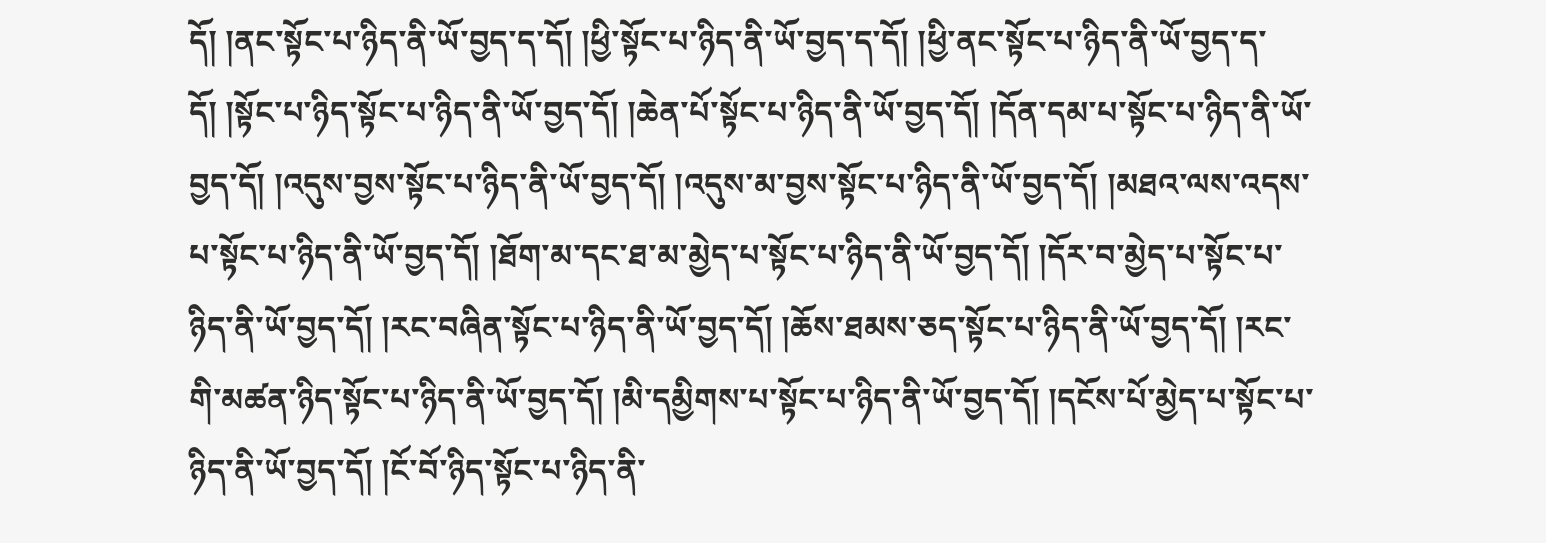དོ། །ནང་སྟོང་པ་ཉིད་ནི་ཡོ་བྱད་ད་དོ། །ཕྱི་སྟོང་པ་ཉིད་ནི་ཡོ་བྱད་ད་དོ། །ཕྱི་ནང་སྟོང་པ་ཉིད་ནི་ཡོ་བྱད་ད་དོ། །སྟོང་པ་ཉིད་སྟོང་པ་ཉིད་ནི་ཡོ་བྱད་དོ། །ཆེན་པོ་སྟོང་པ་ཉིད་ནི་ཡོ་བྱད་དོ། །དོན་དམ་པ་སྟོང་པ་ཉིད་ནི་ཡོ་བྱད་དོ། །འདུས་བྱས་སྟོང་པ་ཉིད་ནི་ཡོ་བྱད་དོ། །འདུས་མ་བྱས་སྟོང་པ་ཉིད་ནི་ཡོ་བྱད་དོ། །མཐའ་ལས་འདས་པ་སྟོང་པ་ཉིད་ནི་ཡོ་བྱད་དོ། །ཐོག་མ་དང་ཐ་མ་མྱེད་པ་སྟོང་པ་ཉིད་ནི་ཡོ་བྱད་དོ། །དོར་བ་མྱེད་པ་སྟོང་པ་ཉིད་ནི་ཡོ་བྱད་དོ། །རང་བཞིན་སྟོང་པ་ཉིད་ནི་ཡོ་བྱད་དོ། །ཆོས་ཐམས་ཅད་སྟོང་པ་ཉིད་ནི་ཡོ་བྱད་དོ། །རང་གི་མཚན་ཉིད་སྟོང་པ་ཉིད་ནི་ཡོ་བྱད་དོ། །མི་དམྱིགས་པ་སྟོང་པ་ཉིད་ནི་ཡོ་བྱད་དོ། །དངོས་པོ་མྱེད་པ་སྟོང་པ་ཉིད་ནི་ཡོ་བྱད་དོ། །ངོ་བོ་ཉིད་སྟོང་པ་ཉིད་ནི་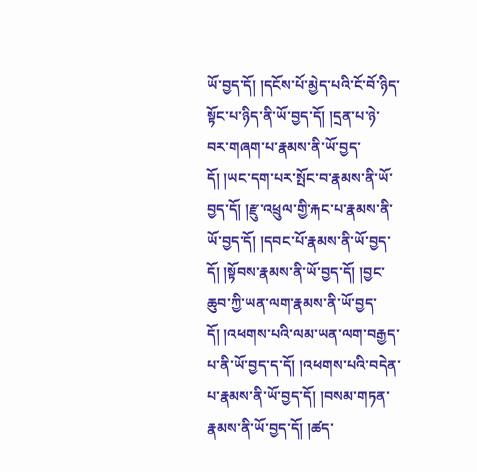ཡོ་བྱད་དོ། །དངོས་པོ་མྱེད་པའི་ངོ་བོ་ཉིད་སྟོང་པ་ཉིད་ནི་ཡོ་བྱད་དོ། །དྲན་པ་ཉེ་བར་གཞག་པ་རྣམས་ནི་ཡོ་བྱད་དོ། །ཡང་དག་པར་སྤོང་བ་རྣམས་ནི་ཡོ་བྱད་དོ། །རྫུ་འཕྲུལ་གྱི་རྐང་པ་རྣམས་ནི་ཡོ་བྱད་དོ། །དབང་པོ་རྣམས་ནི་ཡོ་བྱད་དོ། །སྟོབས་རྣམས་ནི་ཡོ་བྱད་དོ། །བྱང་ཆུབ་ཀྱི་ཡན་ལག་རྣམས་ནི་ཡོ་བྱད་དོ། །འཕགས་པའི་ལམ་ཡན་ལག་བརྒྱད་པ་ནི་ཡོ་བྱད་ད་དོ། །འཕགས་པའི་བདེན་པ་རྣམས་ནི་ཡོ་བྱད་དོ། །བསམ་གཏན་རྣམས་ནི་ཡོ་བྱད་དོ། །ཚད་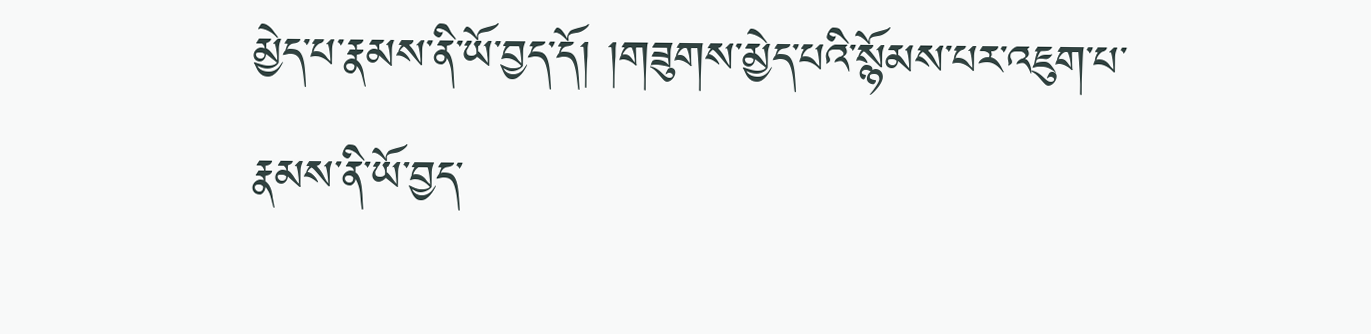མྱེད་པ་རྣམས་ནི་ཡོ་བྱད་དོ། །གཟུགས་མྱེད་པའི་སྙོམས་པར་འཇུག་པ་རྣམས་ནི་ཡོ་བྱད་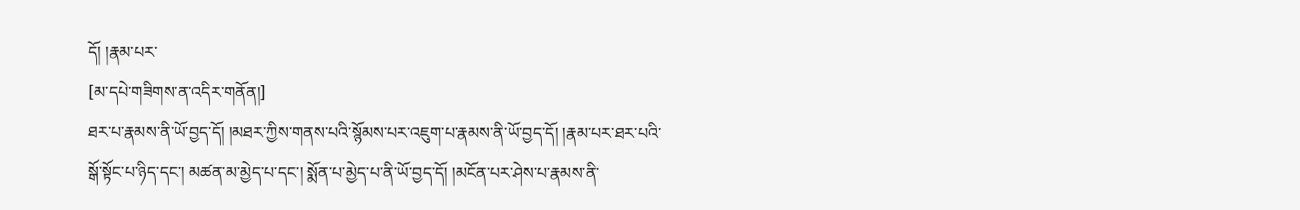དོ། །རྣམ་པར་
[མ་དཔེ་གཟིགས་ན་འདིར་གནོན།]
ཐར་པ་རྣམས་ནི་ཡོ་བྱད་དོ། །མཐར་ཀྱིས་གནས་པའི་སྙོམས་པར་འཇུག་པ་རྣམས་ནི་ཡོ་བྱད་དོ། །རྣམ་པར་ཐར་པའི་སྒོ་སྟོང་པ་ཉིད་དང་། མཚན་མ་མྱེད་པ་དང་། སྨོན་པ་མྱེད་པ་ནི་ཡོ་བྱད་དོ། །མངོན་པར་ཤེས་པ་རྣམས་ནི་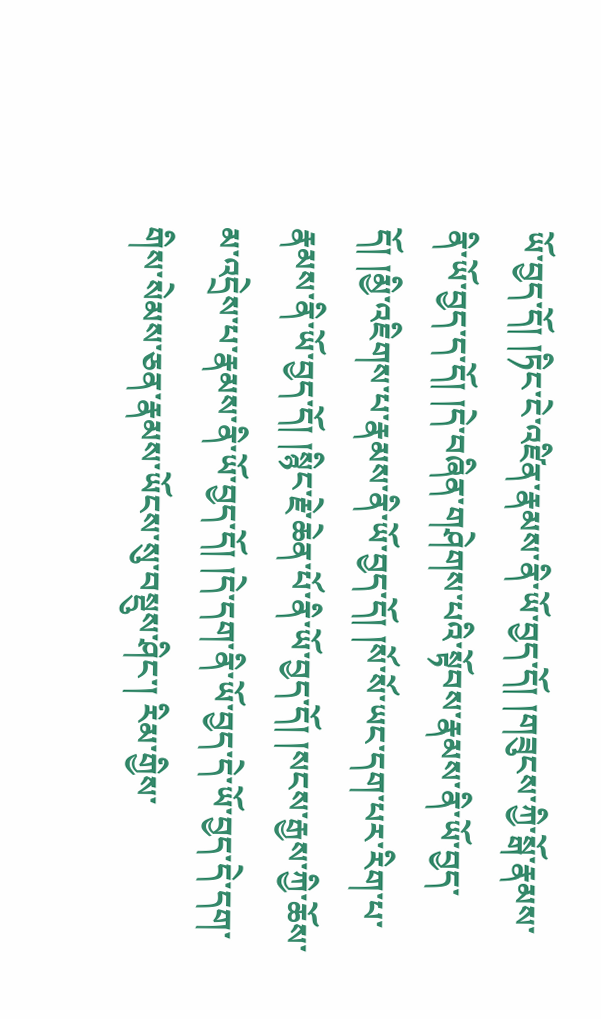ཡོ་བྱད་དོ། །ཏིང་ངེ་འཛིན་རྣམས་ནི་ཡོ་བྱད་དོ། །གཟུངས་ཀྱི་སྒོ་རྣམས་ནི་ཡོ་བྱད་ད་དོ། །དེ་བཞིན་གཤེགས་པའི་སྟོབས་རྣམས་ནི་ཡོ་བྱད་དོ། །མྱི་འཇིགས་པ་རྣམས་ནི་ཡོ་བྱད་དོ། །སོ་སོ་ཡང་དག་པར་རིག་པ་རྣམས་ནི་ཡོ་བྱད་དོ། །སྙིང་རྗེ་ཆེན་པོ་ནི་ཡོ་བྱད་དོ། །སངས་རྒྱས་ཀྱི་ཆོས་མ་འདྲེས་པ་རྣམས་ནི་ཡོ་བྱད་དོ། །དེ་དག་ནི་ཡོ་བྱད་དེ་ཡོ་བྱད་དེ་དག་གིས་སེམས་ཅན་རྣམས་ཡོངས་སུ་བསྡུས་ཤིང་། རིམ་གྱིས་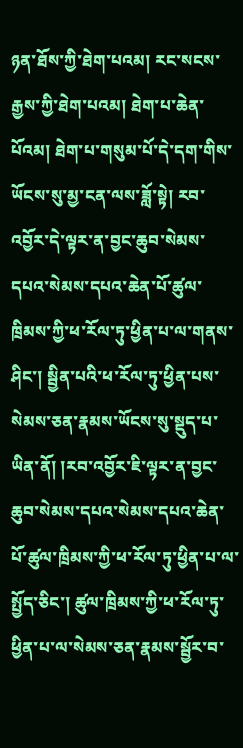ཉན་ཐོས་ཀྱི་ཐེག་པའམ། རང་སངས་རྒྱས་ཀྱི་ཐེག་པའམ། ཐེག་པ་ཆེན་པོའམ། ཐེག་པ་གསུམ་པོ་དེ་དག་གིས་ཡོངས་སུ་མྱ་ངན་ལས་ཟློ་སྟེ། རབ་འབྱོར་དེ་ལྟར་ན་བྱང་ཆུབ་སེམས་དཔའ་སེམས་དཔའ་ཆེན་པོ་ཚུལ་ཁྲིམས་ཀྱི་ཕ་རོལ་ཏུ་ཕྱིན་པ་ལ་གནས་ཤིང་། སྦྱིན་པའི་ཕ་རོལ་ཏུ་ཕྱིན་པས་སེམས་ཅན་རྣམས་ཡོངས་སུ་སྡུད་པ་ཡིན་ནོ། །རབ་འབྱོར་ཇི་ལྟར་ན་བྱང་ཆུབ་སེམས་དཔའ་སེམས་དཔའ་ཆེན་པོ་ཚུལ་ཁྲིམས་ཀྱི་ཕ་རོལ་ཏུ་ཕྱིན་པ་ལ་སྤྱོད་ཅིང་། ཚུལ་ཁྲིམས་ཀྱི་ཕ་རོལ་ཏུ་ཕྱིན་པ་ལ་སེམས་ཅན་རྣམས་སྦྱོར་བ་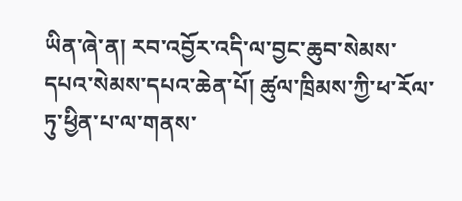ཡིན་ཞེ་ན། རབ་འབྱོར་འདི་ལ་བྱང་ཆུབ་སེམས་དཔའ་སེམས་དཔའ་ཆེན་པོ། ཚུལ་ཁྲིམས་ཀྱི་ཕ་རོལ་ཏུ་ཕྱིན་པ་ལ་གནས་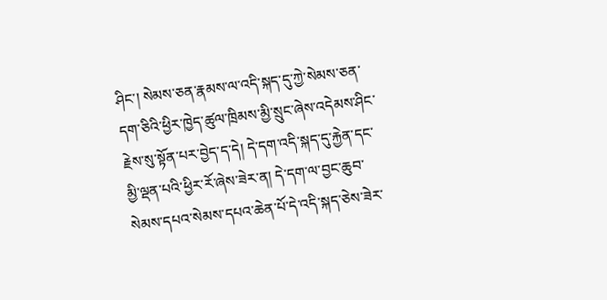ཤིང་། སེམས་ཅན་རྣམས་ལ་འདི་སྐད་དུ་ཀྱེ་སེམས་ཅན་དག་ཅིའི་ཕྱིར་ཁྱེད་ཚུལ་ཁྲིམས་མྱི་སྲུང་ཞེས་འདེམས་ཤིང་རྗེས་སུ་སྟོན་པར་བྱེད་ད་དེ། དེ་དག་འདི་སྐད་དུ་རྐྱེན་དང་མྱི་ལྡན་པའི་ཕྱིར་རོ་ཞེས་ཟེར་ན། དེ་དག་ལ་བྱང་ཆུབ་སེམས་དཔའ་སེམས་དཔའ་ཆེན་པོ་དེ་འདི་སྐད་ཅེས་ཟེར་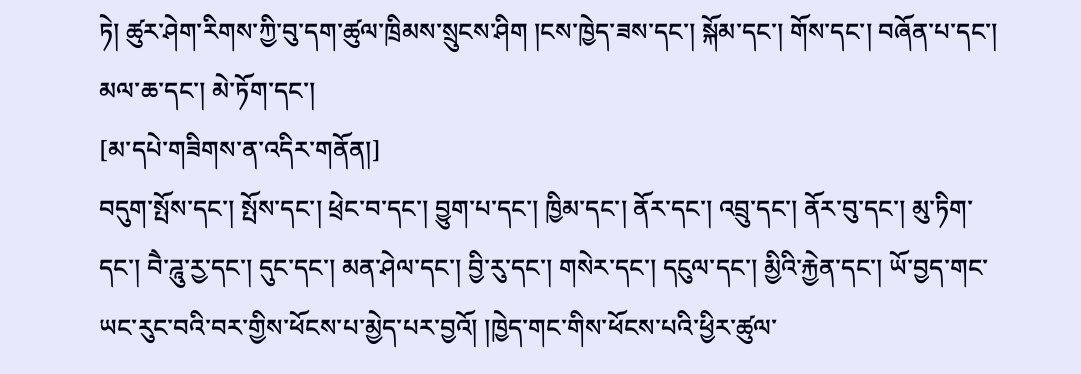ཏེ། ཚུར་ཤེག་རིགས་ཀྱི་བུ་དག་ཚུལ་ཁྲིམས་སྲུངས་ཤིག །ངས་ཁྱེད་ཟས་དང་། སྐོམ་དང་། གོས་དང་། བཞོན་པ་དང་། མལ་ཆ་དང་། མེ་ཏོག་དང་།
[མ་དཔེ་གཟིགས་ན་འདིར་གནོན།]
བདུག་སྤོས་དང་། སྤོས་དང་། ཕྲེང་བ་དང་། བྱུག་པ་དང་། ཁྱིམ་དང་། ནོར་དང་། འབྲུ་དང་། ནོར་བུ་དང་། མུ་ཏིག་དང་། བཻ་ཌཱུ་རྱ་དང་། དུང་དང་། མན་ཤེལ་དང་། བྱི་རུ་དང་། གསེར་དང་། དངུལ་དང་། མྱིའི་རྐྱེན་དང་། ཡོ་བྱད་གང་ཡང་རུང་བའི་བར་གྱིས་ཕོངས་པ་མྱེད་པར་བྱའོ། །ཁྱེད་གང་གིས་ཕོངས་པའི་ཕྱིར་ཚུལ་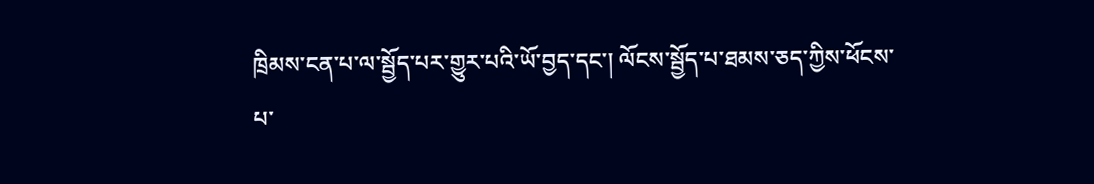ཁྲིམས་ངན་པ་ལ་སྦྱོད་པར་གྱུར་པའི་ཡོ་བྱད་དང་། ལོངས་སྦྱོད་པ་ཐམས་ཅད་ཀྱིས་ཕོངས་པ་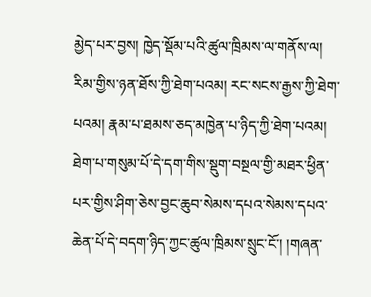མྱེད་པར་བྱས། ཁྱེད་སྡོམ་པའི་ཚུལ་ཁྲིམས་ལ་གནོས་ལ། རིམ་གྱིས་ཉན་ཐོས་ཀྱི་ཐེག་པའམ། རང་སངས་རྒྱས་ཀྱི་ཐེག་པའམ། རྣམ་པ་ཐམས་ཅད་མཁྱེན་པ་ཉིད་ཀྱི་ཐེག་པའམ། ཐེག་པ་གསུམ་པོ་དེ་དག་གིས་སྡུག་བསྔལ་གྱི་མཐར་ཕྱིན་པར་གྱིས་ཤིག་ཅེས་བྱང་ཆུབ་སེམས་དཔའ་སེམས་དཔའ་ཆེན་པོ་དེ་བདག་ཉིད་ཀྱང་ཚུལ་ཁྲིམས་སྲུང་ངོ་། །གཞན་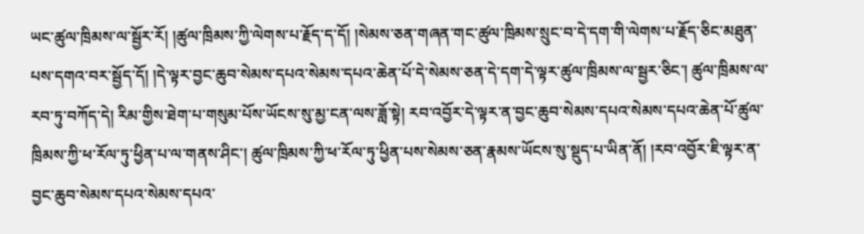ཡང་ཚུལ་ཁྲིམས་ལ་སྦྱོར་རོ། །ཚུལ་ཁྲིམས་ཀྱི་ལེགས་པ་རྗོད་ད་དོ། །སེམས་ཅན་གཞན་གང་ཚུལ་ཁྲིམས་སྲུང་བ་དེ་དག་གི་ལེགས་པ་རྗོད་ཅིང་མཐུན་པས་དགའ་བར་སྦྱོད་དོ། །དེ་ལྟར་བྱང་ཆུབ་སེམས་དཔའ་སེམས་དཔའ་ཆེན་པོ་དེ་སེམས་ཅན་དེ་དག་དེ་ལྟར་ཚུལ་ཁྲིམས་ལ་སྦྱར་ཅིང་། ཚུལ་ཁྲིམས་ལ་རབ་ཏུ་བཀོད་དེ། རིམ་གྱིས་ཐེག་པ་གསུམ་པོས་ཡོངས་སུ་མྱ་ངན་ལས་ཟློ་སྟེ། རབ་འབྱོར་དེ་ལྟར་ན་བྱང་ཆུབ་སེམས་དཔའ་སེམས་དཔའ་ཆེན་པོ་ཚུལ་ཁྲིམས་ཀྱི་ཕ་རོལ་ཏུ་ཕྱིན་པ་ལ་གནས་ཤིང་། ཚུལ་ཁྲིམས་ཀྱི་ཕ་རོལ་ཏུ་ཕྱིན་པས་སེམས་ཅན་རྣམས་ཡོངས་སུ་སྡུད་པ་ཡིན་ནོ། །རབ་འབྱོར་ཇི་ལྟར་ན་བྱང་ཆུབ་སེམས་དཔའ་སེམས་དཔའ་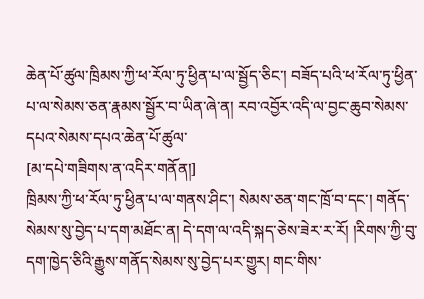ཆེན་པོ་ཚུལ་ཁྲིམས་ཀྱི་ཕ་རོལ་ཏུ་ཕྱིན་པ་ལ་སྦྱོད་ཅིང་། བཟོད་པའི་ཕ་རོལ་ཏུ་ཕྱིན་པ་ལ་སེམས་ཅན་རྣམས་སྦྱོར་བ་ཡིན་ཞེ་ན། རབ་འབྱོར་འདི་ལ་བྱང་ཆུབ་སེམས་དཔའ་སེམས་དཔའ་ཆེན་པོ་ཚུལ་
[མ་དཔེ་གཟིགས་ན་འདིར་གནོན།]
ཁྲིམས་ཀྱི་ཕ་རོལ་ཏུ་ཕྱིན་པ་ལ་གནས་ཤིང་། སེམས་ཅན་གང་ཁྲོ་བ་དང་། གནོད་སེམས་སུ་བྱེད་པ་དག་མཐོང་ན། དེ་དག་ལ་འདི་སྐད་ཅེས་ཟེར་ར་རོ། །རིགས་ཀྱི་བུ་དག་ཁྱེད་ཅིའི་རྒྱུས་གནོད་སེམས་སུ་བྱེད་པར་གྱུར། གང་གིས་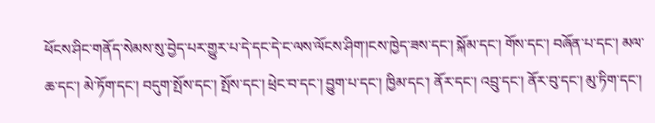ཕོངས་ཤིང་གནོད་སེམས་སུ་བྱེད་པར་གྱུར་པ་དེ་དང་དེ་ང་ལས་ལོངས་ཤིག་།ངས་ཁྱེད་ཟས་དང་། སྐོམ་དང་། གོས་དང་། བཞོན་པ་དང་། མལ་ཆ་དང་། མེ་ཏོག་དང་། བདུག་སྤོས་དང་། སྤོས་དང་། ཕྲེང་བ་དང་། བྱུག་པ་དང་། ཁྱིམ་དང་། ནོར་དང་། འབྲུ་དང་། ནོར་བུ་དང་། མུ་ཏིག་དང་།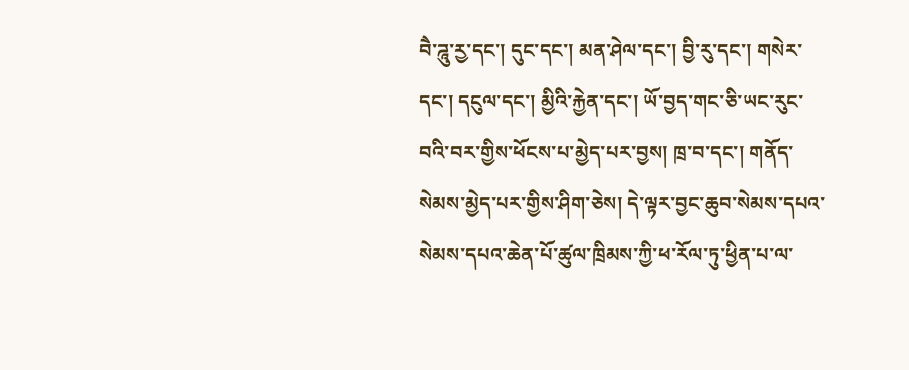བཻ་ཌཱུ་རྱ་དང་། དུང་དང་། མན་ཤེལ་དང་། བྱི་རུ་དང་། གསེར་དང་། དངུལ་དང་། མྱིའི་རྐྱེན་དང་། ཡོ་བྱད་གང་ཅི་ཡང་རུང་བའི་བར་གྱིས་ཕོངས་པ་མྱེད་པར་བྱས། ཁྲ་བ་དང་། གནོད་སེམས་མྱེད་པར་གྱིས་ཤིག་ཅེས། དེ་ལྟར་བྱང་ཆུབ་སེམས་དཔའ་སེམས་དཔའ་ཆེན་པོ་ཚུལ་ཁྲིམས་ཀྱི་ཕ་རོལ་ཏུ་ཕྱིན་པ་ལ་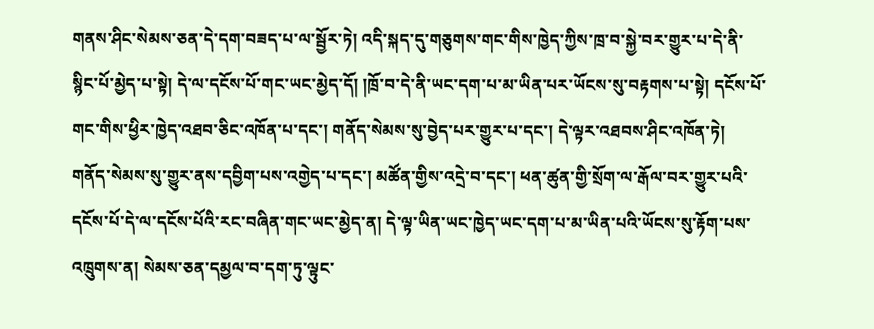གནས་ཤིང་སེམས་ཅན་དེ་དག་བཟད་པ་ལ་སྦྱོར་ཏེ། འདི་སྐད་དུ་གཅུགས་གང་གིས་ཁྱེད་ཀྱིས་ཁྲ་བ་སྐྱེ་བར་གྱུར་པ་དེ་ནི་སྙིང་པོ་མྱེད་པ་སྟེ། དེ་ལ་དངོས་པོ་གང་ཡང་མྱེད་དོ། །ཁྲོ་བ་དེ་ནི་ཡང་དག་པ་མ་ཡིན་པར་ཡོངས་སུ་བརྟགས་པ་སྟེ། དངོས་པོ་གང་གིས་ཕྱིར་ཁྱེད་འཐབ་ཅིང་འཁོན་པ་དང་། གནོད་སེམས་སུ་བྱེད་པར་གྱུར་པ་དང་། དེ་ལྟར་འཐབས་ཤིང་འཁོན་ཏེ། གནོད་སེམས་སུ་གྱུར་ནས་དབྱིག་པས་འགྱེད་པ་དང་། མཚོན་གྱིས་འདྲེ་བ་དང་། ཕན་ཚུན་གྱི་སྲོག་ལ་རྒོལ་བར་གྱུར་པའི་དངོས་པོ་དེ་ལ་དངོས་པོའི་རང་བཞིན་གང་ཡང་མྱེད་ན། དེ་ལྟ་ཡིན་ཡང་ཁྱེད་ཡང་དག་པ་མ་ཡིན་པའི་ཡོངས་སུ་རྟོག་པས་འཁྲུགས་ན། སེམས་ཅན་དམྱལ་བ་དག་ཏུ་ལྟུང་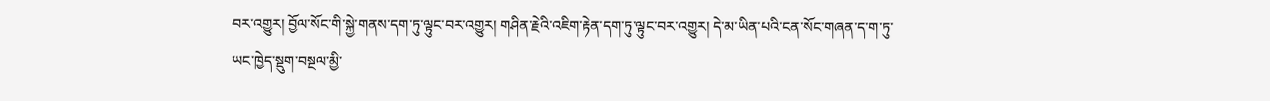བར་འགྱུར། བྱོལ་སོང་གི་སྐྱེ་གནས་དག་ཏུ་ལྟུང་བར་འགྱུར། གཤིན་རྗེའི་འཇིག་རྟེན་དག་ཏུ་ལྟུང་བར་འགྱུར། དེ་མ་ཡིན་པའི་ངན་སོང་གཞན་ད་ག་ཏུ་ཡང་ཁྱེད་སྡུག་བསྔལ་མྱི་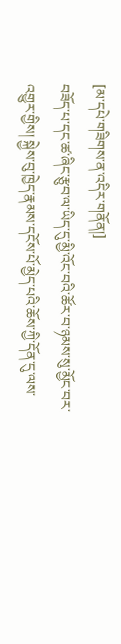[མ་དཔེ་གཟིགས་ན་འདིར་གནོན།]
བཟོད་པ་དང་ཚ་ཞིང་རྩུབ་ལ་ཡིད་དུ་མྱི་འོང་བའི་ཚོར་བ་ཉམས་སུ་མྱོང་བར་འགྱུར་གྱིས། སྐྱེས་བུ་ཁྱེད་རྣམས་དངོས་པོ་མྱེད་པའི་ཆོས་ཀྱི་དོན་དུ་ལས་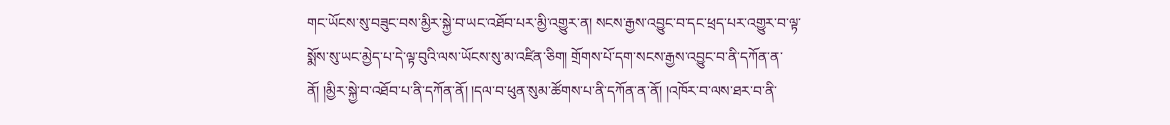གང་ཡོངས་སུ་བཟུང་བས་མྱིར་སྐྱེ་བ་ཡང་འཐོབ་པར་མྱི་འགྱུར་ན། སངས་རྒྱས་འབྱུང་བ་དང་ཕྲད་པར་འགྱུར་བ་ལྟ་སྨོས་སུ་ཡང་མྱེད་པ་དེ་ལྟ་བུའི་ལས་ཡོངས་སུ་མ་འཛིན་ཅིག། གྲོགས་པོ་དག་སངས་རྒྱས་འབྱུང་བ་ནི་དཀོན་ན་ནོ། །མྱིར་སྐྱེ་བ་འཐོབ་པ་ནི་དཀོན་ནོ། །དལ་བ་ཕུན་སུམ་ཚོགས་པ་ནི་དཀོན་ན་ནོ། །འཁོར་བ་ལས་ཐར་བ་ནི་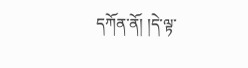དཀོན་ནོ། །དེ་ལྟ་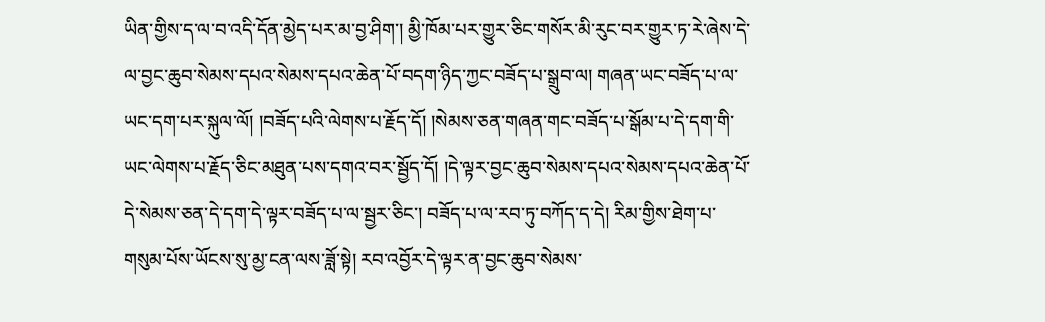ཡིན་གྱིས་ད་ལ་བ་འདི་དོན་མྱེད་པར་མ་བྱ་ཤིག་། མྱི་ཁོམ་པར་གྱུར་ཅིང་གསོར་མི་རུང་བར་གྱུར་ཏ་རེ་ཞེས་དེ་ལ་བྱང་ཆུབ་སེམས་དཔའ་སེམས་དཔའ་ཆེན་པོ་བདག་ཉིད་ཀྱང་བཟོད་པ་སྒྲུབ་ལ། གཞན་ཡང་བཟོད་པ་ལ་ཡང་དག་པར་སྐུལ་ལོ། །བཟོད་པའི་ལེགས་པ་རྗོད་དོ། །སེམས་ཅན་གཞན་གང་བཟོད་པ་སྒོམ་པ་དེ་དག་གི་ཡང་ལེགས་པ་རྗོད་ཅིང་མཐུན་པས་དགའ་བར་སྦྱོད་དོ། །དེ་ལྟར་བྱང་ཆུབ་སེམས་དཔའ་སེམས་དཔའ་ཆེན་པོ་དེ་སེམས་ཅན་དེ་དག་དེ་ལྟར་བཟོད་པ་ལ་སྦྱར་ཅིང་། བཟོད་པ་ལ་རབ་ཏུ་བཀོད་ད་དེ། རིམ་གྱིས་ཐེག་པ་གསུམ་པོས་ཡོངས་སུ་མྱ་ངན་ལས་ཟློ་སྟེ། རབ་འབྱོར་དེ་ལྟར་ན་བྱང་ཆུབ་སེམས་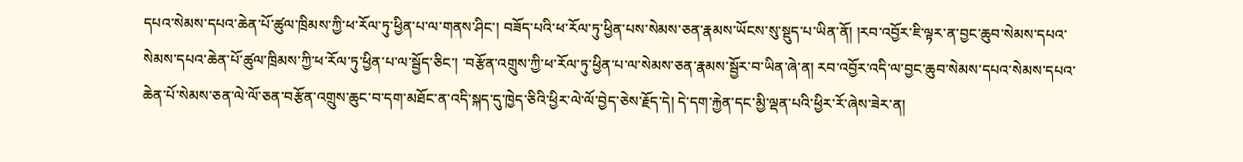དཔའ་སེམས་དཔའ་ཆེན་པོ་ཚུལ་ཁྲིམས་ཀྱི་ཕ་རོལ་ཏུ་ཕྱིན་པ་ལ་གནས་ཤིང་། བཟོད་པའི་ཕ་རོལ་ཏུ་ཕྱིན་པས་སེམས་ཅན་རྣམས་ཡོངས་སུ་སྡུད་པ་ཡིན་ནོ། །རབ་འབྱོར་ཇི་ལྟར་ན་བྱང་ཆུབ་སེམས་དཔའ་སེམས་དཔའ་ཆེན་པོ་ཚུལ་ཁྲིམས་ཀྱི་ཕ་རོལ་ཏུ་ཕྱིན་པ་ལ་སྦྱོད་ཅིང་། ་བརྩོན་འགྲུས་ཀྱི་ཕ་རོལ་ཏུ་ཕྱིན་པ་ལ་སེམས་ཅན་རྣམས་སྦྱོར་བ་ཡིན་ཞེ་ན། རབ་འབྱོར་འདི་ལ་བྱང་ཆུབ་སེམས་དཔའ་སེམས་དཔའ་ཆེན་པོ་སེམས་ཅན་ལེ་ལོ་ཅན་བརྩོན་འགྲུས་ཆུང་བ་དག་མཐོང་ན་འདི་སྐད་དུ་ཁྱེད་ཅིའི་ཕྱིར་ལེ་ལོ་བྱེད་ཅེས་རྗོད་དེ། དེ་དག་རྐྱེན་དང་མྱི་ལྡན་པའི་ཕྱིར་རོ་ཞེས་ཟེར་ན།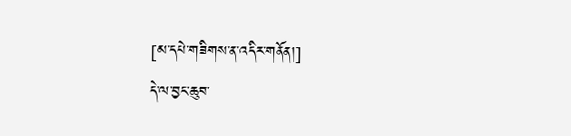[མ་དཔེ་གཟིགས་ན་འདིར་གནོན།]
དེ་ལ་བྱང་ཆུབ་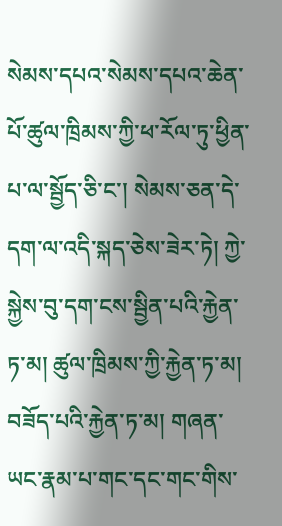སེམས་དཔའ་སེམས་དཔའ་ཆེན་པོ་ཚུལ་ཁྲིམས་ཀྱི་ཕ་རོལ་ཏུ་ཕྱིན་པ་ལ་སྦྱོད་ཅི་ང་། སེམས་ཅན་དེ་དག་ལ་འདི་སྐད་ཅེས་ཟེར་ཏེ། ཀྱེ་སྐྱེས་བུ་དག་ངས་སྦྱིན་པའི་རྐྱེན་ཏ་མ། ཚུལ་ཁྲིམས་ཀྱི་རྐྱེན་ཏ་མ། བཟོད་པའི་རྐྱེན་ཏ་མ། གཞན་ཡང་རྣམ་པ་གང་དང་གང་གིས་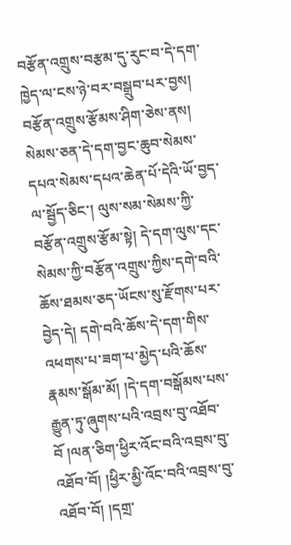བརྩོན་འགྲུས་བརྩམ་དུ་རུང་བ་དེ་དག་ཁྱེད་ལ་ངས་ཉེ་བར་བསྒྲུབ་པར་བྱས། བརྩོན་འགྲུས་རྩོམས་ཤིག་ཅེས་ནས། སེམས་ཅན་དེ་དག་བྱང་ཆུབ་སེམས་དཔའ་སེམས་དཔའ་ཆེན་པོ་དེའི་ཡོ་བྱད་ལ་སྦྱོད་ཅིང་། ལུས་སམ་སེམས་ཀྱི་བརྩོན་འགྲུས་རྩོམ་སྟེ། དེ་དག་ལུས་དང་སེམས་ཀྱི་བརྩོན་འགྲུས་ཀྱིས་དགེ་བའི་ཆོས་ཐམས་ཅད་ཡོངས་སུ་རྫོགས་པར་བྱེད་དེ། དགེ་བའི་ཆོས་དེ་དག་གིས་འཕགས་པ་ཟག་པ་མྱེད་པའི་ཆོས་རྣམས་སྒོམ་མོ། །དེ་དག་བསྒོམས་པས་རྒྱུན་ཏུ་ཞུགས་པའི་འབྲས་བུ་འཐོབ་བོ །ལན་ཅིག་ཕྱིར་འོང་བའི་འབྲས་བུ་འཐོབ་བོ། །ཕྱིར་མྱི་འོང་བའི་འབྲས་བུ་འཐོབ་བོ། །དགྲ་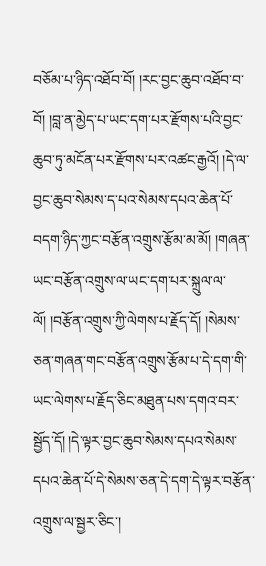བཅོམ་པ་ཉིད་འཐོབ་བོ། །རང་བྱང་ཆུབ་འཐོབ་བ་བོ། །བླ་ན་མྱེད་པ་ཡང་དག་པར་རྫོགས་པའི་བྱང་ཆུབ་ཏུ་མངོན་པར་རྫོགས་པར་འཚང་རྒྱའོ། །དེ་ལ་བྱང་ཆུབ་སེམས་ད་པའ་སེམས་དཔའ་ཆེན་པོ་བདག་ཉིད་ཀྱང་བརྩོན་འགྲུས་རྩོམ་མ་མོ། །གཞན་ཡང་བརྩོན་འགྲུས་ལ་ཡང་དག་པར་སྐྲུལ་ལ་ལོ། །བརྩོན་འགྲུས་ཀྱི་ལེགས་པ་རྗོད་དོ། །སེམས་ཅན་གཞན་གང་བརྩོན་འགྲུས་རྩོམ་པ་དེ་དག་གི་ཡང་ལེགས་པ་རྗོད་ཅིང་མཐུན་པས་དགའ་བར་སྦྱོད་དོ། །དེ་ལྟར་བྱང་ཆུབ་སེམས་དཔའ་སེམས་དཔའ་ཆེན་པོ་དེ་སེམས་ཅན་དེ་དག་དེ་ལྟར་བརྩོན་འགྲུས་ལ་སྦྱར་ཅིང་།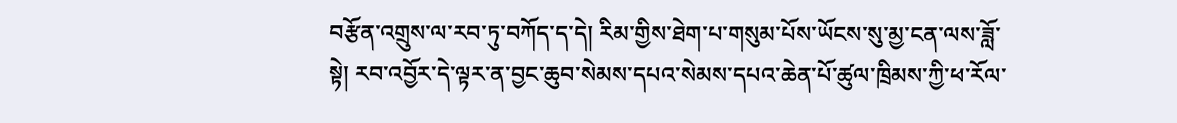བརྩོན་འགྲུས་ལ་རབ་ཏུ་བཀོད་ད་དེ། རིམ་གྱིས་ཐེག་པ་གསུམ་པོས་ཡོངས་སུ་མྱ་ངན་ལས་ཟློ་སྟེ། རབ་འབྱོར་དེ་ལྟར་ན་བྱང་ཆུབ་སེམས་དཔའ་སེམས་དཔའ་ཆེན་པོ་ཚུལ་ཁྲིམས་ཀྱི་ཕ་རོལ་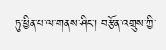ཏུ་ཕྱིན་པ་ལ་གནས་ཤིང་། བརྩོན་འགྲུས་ཀྱི་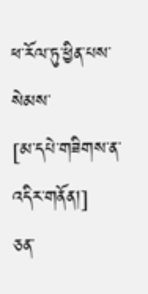ཕ་རོལ་ཏུ་ཕྱིན་པས་སེམས་
[མ་དཔེ་གཟིགས་ན་འདིར་གནོན།]
ཅན་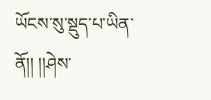ཡོངས་སུ་སྡུད་པ་ཡིན་ནོ།། །།ཤེས་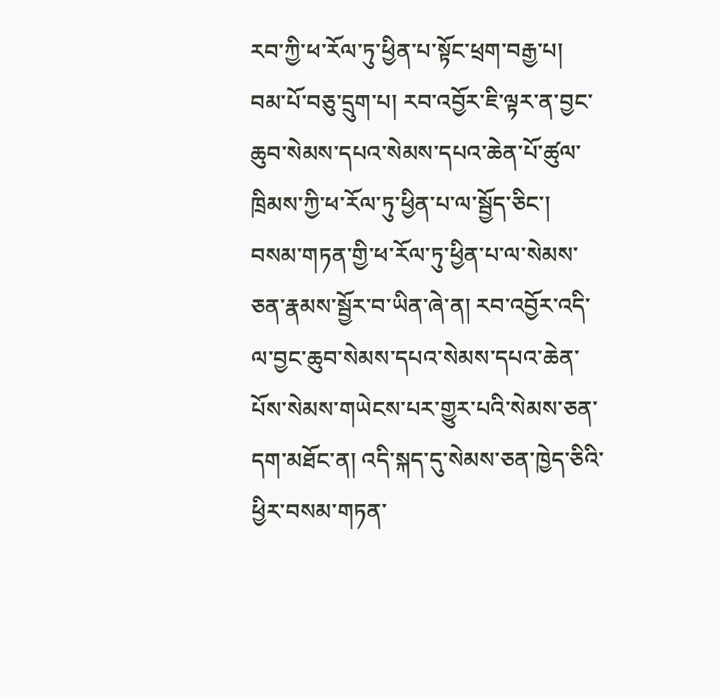རབ་ཀྱི་ཕ་རོལ་ཏུ་ཕྱིན་པ་སྟོང་ཕྲག་བརྒྱ་པ། བམ་པོ་བཅུ་དྲུག་པ། རབ་འབྱོར་ཇི་ལྟར་ན་བྱང་ཆུབ་སེམས་དཔའ་སེམས་དཔའ་ཆེན་པོ་ཚུལ་ཁྲིམས་ཀྱི་ཕ་རོལ་ཏུ་ཕྱིན་པ་ལ་སྦྱོད་ཅིང་། བསམ་གཏན་གྱི་ཕ་རོལ་ཏུ་ཕྱིན་པ་ལ་སེམས་ཅན་རྣམས་སྦྱོར་བ་ཡིན་ཞེ་ན། རབ་འབྱོར་འདི་ལ་བྱང་ཆུབ་སེམས་དཔའ་སེམས་དཔའ་ཆེན་པོས་སེམས་གཡེངས་པར་གྱུར་པའི་སེམས་ཅན་དག་མཐོང་ན། འདི་སྐད་དུ་སེམས་ཅན་ཁྱེད་ཅིའི་ཕྱིར་བསམ་གཏན་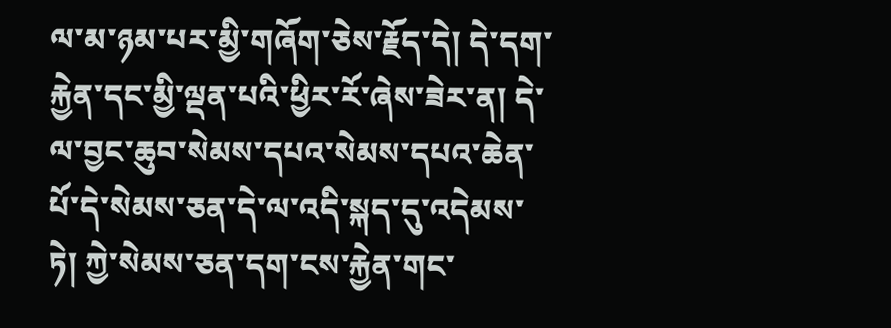ལ་མ་ཉམ་པར་མྱི་གཞོག་ཅེས་རྗོད་དེ། དེ་དག་རྐྱེན་དང་མྱི་ལྡན་པའི་ཕྱིར་རོ་ཞེས་ཟེར་ན། དེ་ལ་བྱང་ཆུབ་སེམས་དཔའ་སེམས་དཔའ་ཆེན་པོ་དེ་སེམས་ཅན་དེ་ལ་འདི་སྐད་དུ་འདེམས་ཏེ། ཀྱེ་སེམས་ཅན་དག་ངས་རྐྱེན་གང་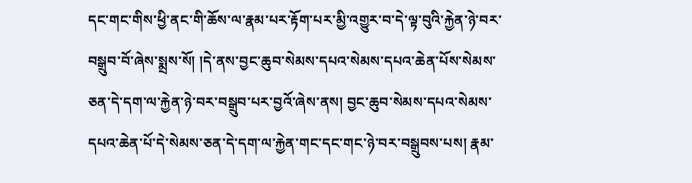དང་གང་གིས་ཕྱི་ནང་གི་ཆོས་ལ་རྣམ་པར་རྟོག་པར་མྱི་འགྱུར་བ་དེ་ལྟ་བུའི་རྐྱེན་ཉེ་བར་བསྒྲུབ་བོ་ཞེས་སྨྲས་སོ། །དེ་ནས་བྱང་ཆུབ་སེམས་དཔའ་སེམས་དཔའ་ཆེན་པོས་སེམས་ཅན་དེ་དག་ལ་རྐྱེན་ཉེ་བར་བསྒྲུབ་པར་བྱའོ་ཞེས་ནས། བྱང་ཆུབ་སེམས་དཔའ་སེམས་དཔའ་ཆེན་པོ་དེ་སེམས་ཅན་དེ་དག་ལ་རྐྱེན་གང་དང་གང་ཉེ་བར་བསྒྲུབས་པས། རྣམ་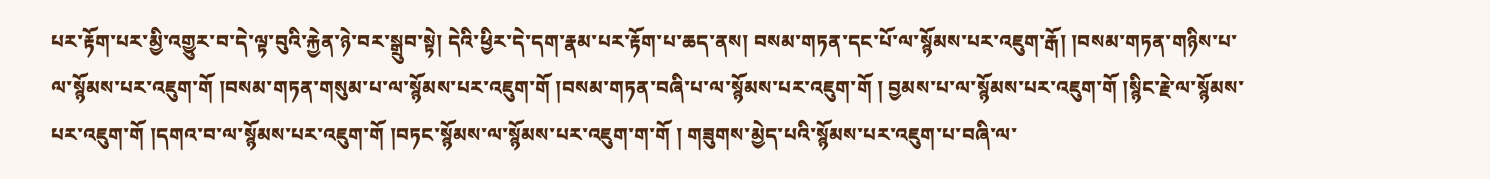པར་རྟོག་པར་མྱི་འགྱུར་བ་དེ་ལྟ་བུའི་རྐྱེན་ཉེ་བར་སྒྲུབ་སྟེ། དེའི་ཕྱིར་དེ་དག་རྣམ་པར་རྟོག་པ་ཆད་ནས། བསམ་གཏན་དང་པོ་ལ་སྙོམས་པར་འཇུག་རྒོ། །བསམ་གཏན་གཉིས་པ་ལ་སྙོམས་པར་འཇུག་གོ །བསམ་གཏན་གསུམ་པ་ལ་སྙོམས་པར་འཇུག་གོ །བསམ་གཏན་བཞི་པ་ལ་སྙོམས་པར་འཇུག་གོ ། བྱམས་པ་ལ་སྙོམས་པར་འཇུག་གོ །སྙིང་རྗེ་ལ་སྙོམས་པར་འཇུག་གོ །དགའ་བ་ལ་སྙོམས་པར་འཇུག་གོ །བཏང་སྙོམས་ལ་སྙོམས་པར་འཇུག་ག་གོ ། གཟུགས་མྱེད་པའི་སྙོམས་པར་འཇུག་པ་བཞི་ལ་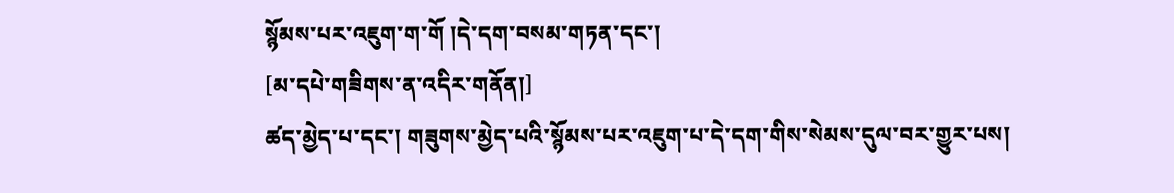སྙོམས་པར་འཇུག་ག་གོ །དེ་དག་བསམ་གཏན་དང་།
[མ་དཔེ་གཟིགས་ན་འདིར་གནོན།]
ཚད་མྱེད་པ་དང་། གཟུགས་མྱེད་པའི་སྙོམས་པར་འཇུག་པ་དེ་དག་གིས་སེམས་དུལ་བར་གྱུར་པས།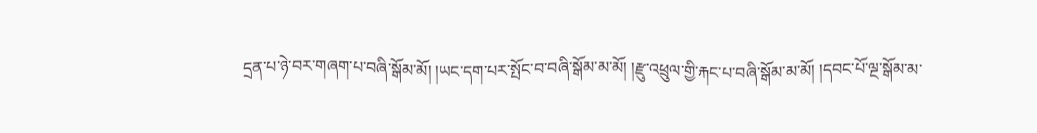དྲན་པ་ཉེ་བར་གཞག་པ་བཞི་སྒོམ་མོ། །ཡང་དག་པར་སྤོང་བ་བཞི་སྒོམ་མ་མོ། །རྫུ་འཕྲུལ་གྱི་རྐང་པ་བཞི་སྒོམ་མ་མོ། །དབང་པོ་ལྔ་སྒོམ་མ་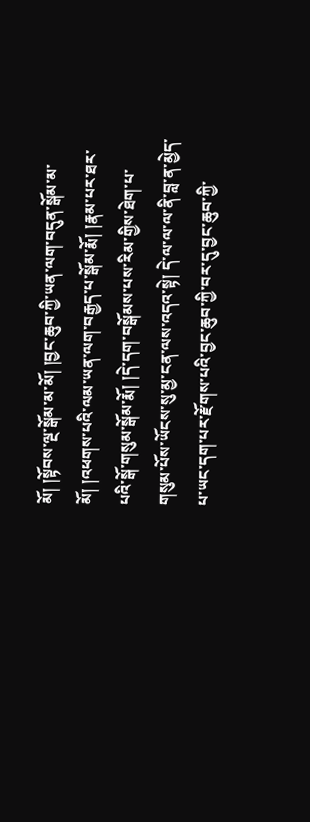མོ། །སྟོབས་ལྔ་སྒོམ་མ་མོ། །བྱང་ཆུབ་ཀྱི་ཡན་ལག་བདུན་སྒོམ་མ་མོ། །འཕགས་པའི་ལམ་ཡན་ལག་བརྒྱད་པ་སྒོམ་རྨོ། །རྣམ་པར་ཐར་པའི་སྒོ་གསུམ་སྒོམ་རྨོ། །དེ་དག་བསྒོམས་པས་རིམ་གྱིས་ཐེག་པ་གསུམ་པོས་ཡོངས་སུ་མྱ་ངན་ལས་འདའ་སྟེ། དེ་ལ་ལ་ལ་ནི་བླ་ན་མྱེད་པ་ཡང་དག་པར་རྫོགས་པའི་བྱང་ཆུབ་ཀྱི་བར་དུ་བྱང་ཆུབ་ཀྱི་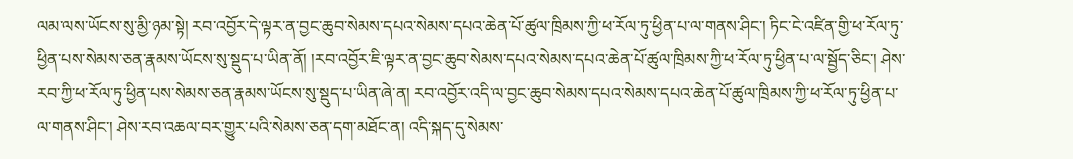ལམ་ལས་ཡོངས་སུ་མྱི་ཉམ་སྟེ། རབ་འབྱོར་དེ་ལྟར་ན་བྱང་ཆུབ་སེམས་དཔའ་སེམས་དཔའ་ཆེན་པོ་ཚུལ་ཁྲིམས་ཀྱི་ཕ་རོལ་ཏུ་ཕྱིན་པ་ལ་གནས་ཤིང་། ཏིང་ངེ་འཛིན་གྱི་ཕ་རོལ་ཏུ་ཕྱིན་པས་སེམས་ཅན་རྣམས་ཡོངས་སུ་སྡུད་པ་ཡིན་ནོ། །རབ་འབྱོར་ཇི་ལྟར་ན་བྱང་ཆུབ་སེམས་དཔའ་སེམས་དཔའ་ཆེན་པོ་ཚུལ་ཁྲིམས་ཀྱི་ཕ་རོལ་ཏུ་ཕྱིན་པ་ལ་སྦྱོད་ཅིང་། ཤེས་རབ་ཀྱི་ཕ་རོལ་ཏུ་ཕྱིན་པས་སེམས་ཅན་རྣམས་ཡོངས་སུ་སྡུད་པ་ཡིན་ཞེ་ན། རབ་འབྱོར་འདི་ལ་བྱང་ཆུབ་སེམས་དཔའ་སེམས་དཔའ་ཆེན་པོ་ཚུལ་ཁྲིམས་ཀྱི་ཕ་རོལ་ཏུ་ཕྱིན་པ་ལ་གནས་ཤིང་། ཤེས་རབ་འཆལ་བར་གྱུར་པའི་སེམས་ཅན་དག་མཐོང་ན། འདི་སྐད་དུ་སེམས་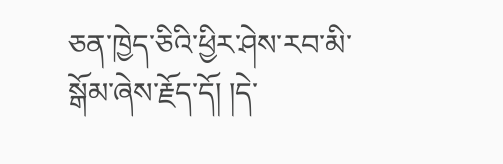ཅན་ཁྱེད་ཅིའི་ཕྱིར་ཤེས་རབ་མི་སྒོམ་ཞེས་རྗོད་དོ། །དེ་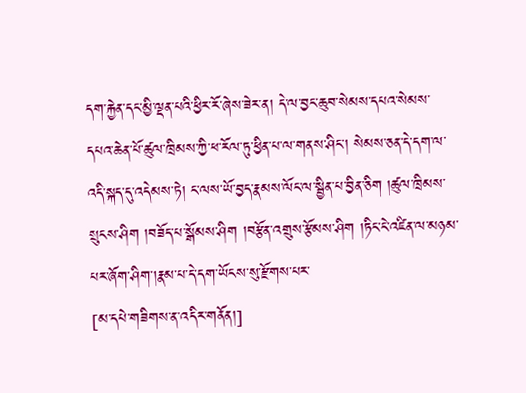དག་རྐྱེན་དང་མྱི་ལྡན་པའི་ཕྱིར་རོ་ཞེས་ཟེར་ན། དེ་ལ་བྱང་ཆུབ་སེམས་དཔའ་སེམས་དཔའ་ཆེན་པོ་ཚུལ་ཁྲིམས་ཀྱི་ཕ་རོལ་ཏུ་ཕྱིན་པ་ལ་གནས་ཤིང་། སེམས་ཅན་དེ་དག་ལ་འདི་སྐད་དུ་འདེམས་ཏེ། ང་ལས་ཡོ་བྱད་རྣམས་ལོང་ལ་སྦྱིན་པ་བྱིན་ཅིག །ཚུལ་ཁྲིམས་སྲུངས་ཤིག །བཟོད་པ་སྒོམས་ཤིག །བརྩོན་འགྲུས་རྩོམས་ཤིག །ཏིང་ངེ་འཛིན་ལ་མཉམ་པར་ཞོག་ཤིག་།རྣམ་པ་དེ་དག་ཡོངས་སུ་རྫོགས་པར་
[མ་དཔེ་གཟིགས་ན་འདིར་གནོན།]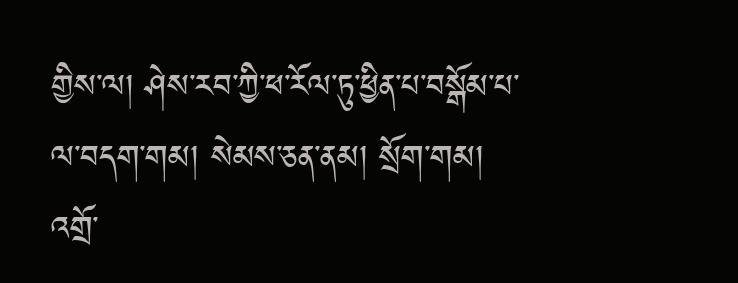གྱིས་ལ། ཤེས་རབ་ཀྱི་ཕ་རོལ་ཏུ་ཕྱིན་པ་བསྒོམ་པ་ལ་བདག་གམ། སེམས་ཅན་ནམ། སྲོག་གམ། འགྲོ་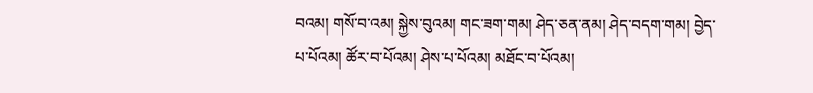བའམ། གསོ་བ་འམ། སྐྱེས་བུའམ། གང་ཟག་གམ། ཤེད་ཅན་ནམ། ཤེད་བདག་གམ། བྱེད་པ་པོའམ། ཚོར་བ་པོའམ། ཤེས་པ་པོའམ། མཐོང་བ་པོའམ།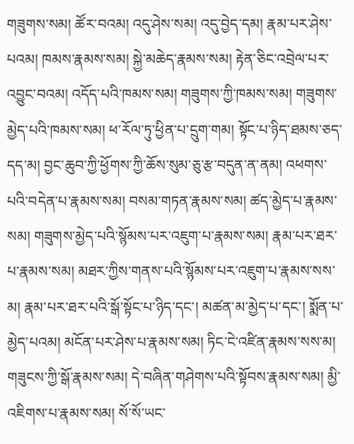གཟུགས་སམ། ཚོར་བའམ། འདུ་ཤེས་སམ། འདུ་བྱེད་དམ། རྣམ་པར་ཤེས་པའམ། ཁམས་རྣམས་སམ། སྐྱེ་མཆེད་རྣམས་སམ། རྟེན་ཅིང་འབྲེལ་པར་འབྱུང་བའམ། འདོད་པའི་ཁམས་སམ། གཟུགས་ཀྱི་ཁམས་སམ། གཟུགས་མྱེད་པའི་ཁམས་སམ། ཕ་རོལ་ཏུ་ཕྱིན་པ་དྲུག་གམ། སྟོང་པ་ཉིད་ཐམས་ཅད་དད་མ། བྱང་ཆུབ་ཀྱི་ཕྱོགས་ཀྱི་ཆོས་སུམ་ཅུ་རྩ་བདུན་ན་ནམ། འཕགས་པའི་བདེན་པ་རྣམས་སམ། བསམ་གཏན་རྣམས་སམ། ཚད་མྱེད་པ་རྣམས་སམ། གཟུགས་མྱེད་པའི་སྙོམས་པར་འཇུག་པ་རྣམས་སམ། རྣམ་པར་ཐར་པ་རྣམས་སམ། མཐར་ཀྱིས་གནས་པའི་སྙོམས་པར་འཇུག་པ་རྣམས་སས་མ། རྣམ་པར་ཐར་པའི་སྒོ་སྟོང་པ་ཉིད་དང་། མཚན་མ་མྱེད་པ་དང་། སྨོན་པ་མྱེད་པའམ། མངོན་པར་ཤེས་པ་རྣམས་སམ། ཏིང་ངེ་འཛིན་རྣམས་སས་མ། གཟུངས་ཀྱི་སྒོ་རྣམས་སམ། དེ་བཞིན་གཤེགས་པའི་སྟོབས་རྣམས་སམ། མྱི་འཇིགས་པ་རྣམས་སམ། སོ་སོ་ཡང་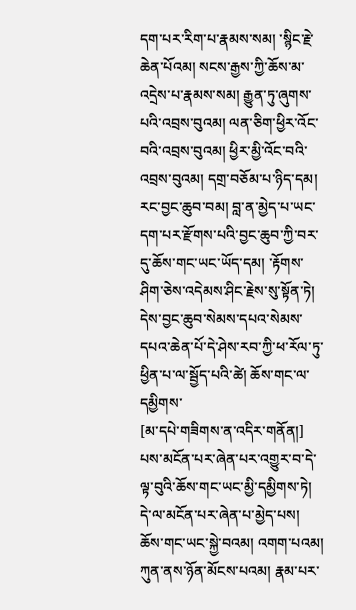དག་པར་རིག་པ་རྣམས་སམ། ་སྙིང་རྗེ་ཆེན་པོའམ། སངས་རྒྱས་ཀྱི་ཆོས་མ་འདྲེས་པ་རྣམས་སམ། རྒྱུན་ཏུ་ཞུགས་པའི་འབྲས་བུའམ། ལན་ཅིག་ཕྱིར་འོང་བའི་འབྲས་བུའམ། ཕྱིར་མྱི་འོང་བའི་འབྲས་བུའམ། དགྲ་བཅོམ་པ་ཉིད་དམ། རང་བྱང་ཆུབ་བམ། བླ་ན་མྱེད་པ་ཡང་དག་པར་རྫོགས་པའི་བྱང་ཆུབ་ཀྱི་བར་དུ་ཆོས་གང་ཡང་ཡོད་དམ། ་རྟོགས་ཤིག་ཅེས་འདེམས་ཤིང་རྗེས་སུ་སྟོན་ཏེ། དེས་བྱང་ཆུབ་སེམས་དཔའ་སེམས་དཔའ་ཆེན་པོ་དེ་ཤེས་རབ་ཀྱི་ཕ་རོལ་ཏུ་ཕྱིན་པ་ལ་སྦྱོད་པའི་ཚེ། ཆོས་གང་ལ་དམྱིགས་
[མ་དཔེ་གཟིགས་ན་འདིར་གནོན།]
པས་མངོན་པར་ཞེན་པར་འགྱུར་བ་དེ་ལྟ་བུའི་ཆོས་གང་ཡང་མྱི་དམྱིགས་ཏེ། དེ་ལ་མངོན་པར་ཞེན་པ་མྱེད་པས། ཆོས་གང་ཡང་སྐྱེ་བའམ། འགག་པའམ། ཀུན་ནས་ཉོན་མོངས་པའམ། རྣམ་པར་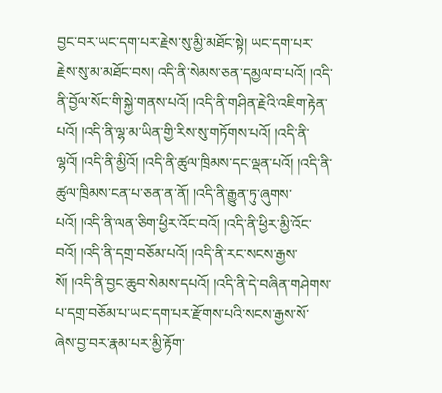བྱང་བར་ཡང་དག་པར་རྗེས་སུ་མྱི་མཐོང་སྟེ། ཡང་དག་པར་རྗེས་སུ་མ་མཐོང་བས། འདི་ནི་སེམས་ཅན་དམྱལ་བ་པའོ། །འདི་ནི་བྱོལ་སོང་གི་སྐྱེ་གནས་པའོ། །འདི་ནི་གཤིན་རྗེའི་འཇིག་རྟེན་པའོ། །འདི་ནི་ལྷ་མ་ཡིན་གྱི་རིས་སུ་གཏོགས་པའོ། །འདི་ནི་ལྷའོ། །འདི་ནི་མྱིའོ། །འདི་ནི་ཚུལ་ཁྲིམས་དང་ལྡན་པའོ། །འདི་ནི་ཚུལ་ཁྲིམས་ངན་པ་ཅན་ན་ནོ། །འདི་ནི་རྒྱུན་ཏུ་ཞུགས་པའོ། །འདི་ནི་ལན་ཅིག་ཕྱིར་འོང་བའོ། །འདི་ནི་ཕྱིར་མྱི་འོང་བའོ། །འདི་ནི་དགྲ་བཅོམ་པའོ། །འདི་ནི་རང་སངས་རྒྱས་སོ། །འདི་ནི་བྱང་ཆུབ་སེམས་དཔའོ། །འདི་ནི་དེ་བཞིན་གཤེགས་པ་དགྲ་བཅོམ་པ་ཡང་དག་པར་རྫོགས་པའི་སངས་རྒྱས་སོ་ཞེས་བྱ་བར་རྣམ་པར་མྱི་རྟོག་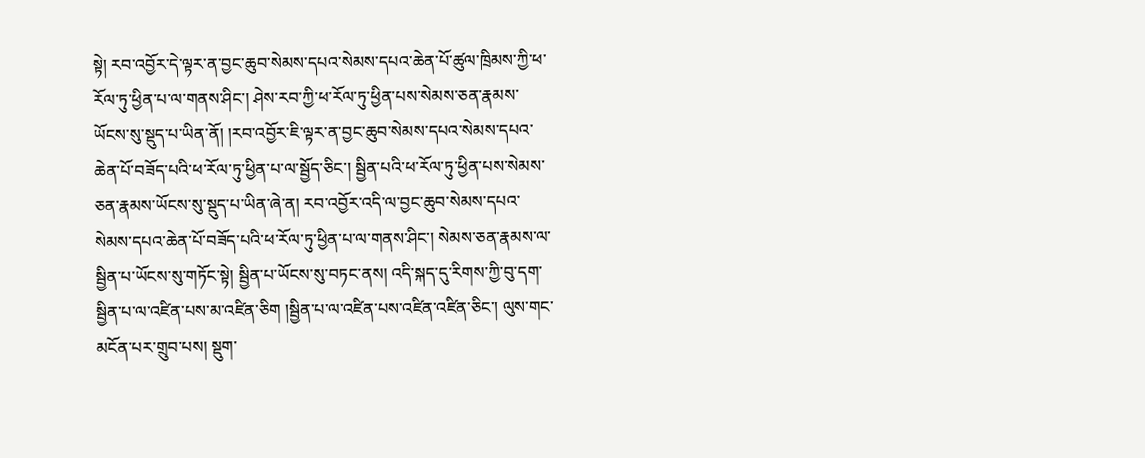སྟེ། རབ་འབྱོར་དེ་ལྟར་ན་བྱང་ཆུབ་སེམས་དཔའ་སེམས་དཔའ་ཆེན་པོ་ཚུལ་ཁྲིམས་ཀྱི་ཕ་རོལ་ཏུ་ཕྱིན་པ་ལ་གནས་ཤིང་། ཤེས་རབ་ཀྱི་ཕ་རོལ་ཏུ་ཕྱིན་པས་སེམས་ཅན་རྣམས་ཡོངས་སུ་སྡུད་པ་ཡིན་ནོ། །རབ་འབྱོར་ཇི་ལྟར་ན་བྱང་ཆུབ་སེམས་དཔའ་སེམས་དཔའ་ཆེན་པོ་བཟོད་པའི་ཕ་རོལ་ཏུ་ཕྱིན་པ་ལ་སྦྱོད་ཅིང་། སྦྱིན་པའི་ཕ་རོལ་ཏུ་ཕྱིན་པས་སེམས་ཅན་རྣམས་ཡོངས་སུ་སྡུད་པ་ཡིན་ཞེ་ན། རབ་འབྱོར་འདི་ལ་བྱང་ཆུབ་སེམས་དཔའ་སེམས་དཔའ་ཆེན་པོ་བཟོད་པའི་ཕ་རོལ་ཏུ་ཕྱིན་པ་ལ་གནས་ཤིང་། སེམས་ཅན་རྣམས་ལ་སྦྱིན་པ་ཡོངས་སུ་གཏོང་སྟེ། སྦྱིན་པ་ཡོངས་སུ་བཏང་ནས། འདི་སྐད་དུ་རིགས་ཀྱི་བུ་དག་སྦྱིན་པ་ལ་འཛིན་པས་མ་འཛིན་ཅིག །སྦྱིན་པ་ལ་འཛིན་པས་འཛིན་འཛིན་ཅིང་། ལུས་གང་མངོན་པར་གྲུབ་པས། སྡུག་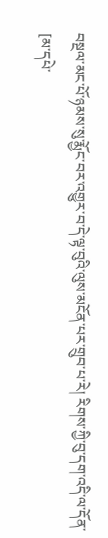བསྔལ་མང་པོ་ཉམས་སུ་རྨྱོང་བར་འགྱུར་བ་དེ་ལྟ་བུའི་ལུས་མངོན་པར་གྲུབ་པ་རེ། རིགས་ཀྱི་བུ་དག་འདི་ལ་དོན་
[མ་དཔེ་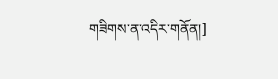གཟིགས་ན་འདིར་གནོན།]